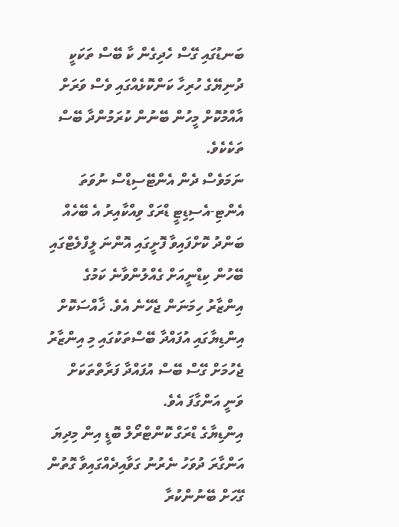ބަނޑުގައި ގޭސް ހެދިގެން ކާ ބޭސް ތަކަކީ ދުނިޔޭގެ ހުރިހާ ކަންކޮޅެއްގައި ވެސް ވަރަށް އާއްމުކޮށް މީހުން ބޭނުން ކުރަމުންދާ ބޭސް ތަކެކެވެ.
ނަމަވެސް ދެން އެންޓޭސިޑްސް ނުވަތަ އެންޓި-އެސިޑިޓީ ޑްރަގް ވިއްކާއިރު އެ ބޭހެއް ބަންދު ކޮށްފައިވާ ފޮށީގައި އޮންނަ ލީފްލެޓްގައި ބޭހުން ކިޑްނީއަށް ގެއްލުންވާނެ ކަމުގެ އިންޒާރު ހިމަނަން ޖެހޭނެ އެވެ. ޚާއްސަކޮށް އިންޑިޔާގައި އުފައްދާ ބޭސްތަކުގައި މި އިންޒާރު ޖެހުމަށް ގޭސް ބޭސް އުފައްދާ ފަރާތްތަކަށް ވަނީ އަންގާފަ އެވެ.
އިންޑިޔާގެ ޑްރަގް ކޮންޓްރޯލް ބޮޑީ އިން މިދިޔަ އަންގާރަ ދުވަހު ނެރުނު ގަވާއިދެއްގައިވާ ގޮތުން ގޭހަށް ބޭނުންކުރާ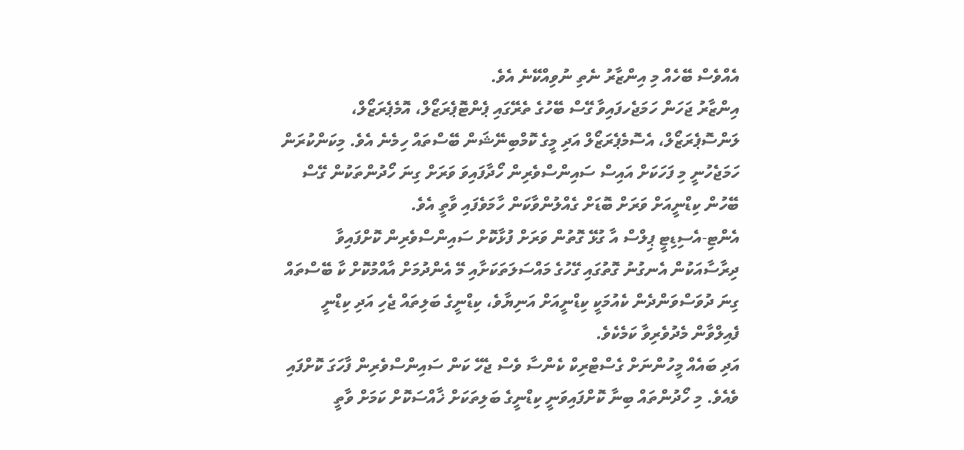އެއްވެސް ބޭހެއް މި އިންޒާރު ނެތި ނުވިއްކޭނެ އެވެ.
އިންޒާރު ޖަހަން ހަމަޖެހފައިވާ ގޭސް ބޭހުގެ ތެރޭގައި ޕެންޓޮޕެރަޒޯލް، އޮމެޕެރަޒޯލް، ލަންސޮޕެރަޒޯލް، އެސޮމެޕެރަޒޯލް އަދި މީގެ ކޮމްބިނޭޝަން ބޭސްތައް ހިމެނެ އެވެ. މިކަންކުރަން ހަމަޖެހުނީ މި ފަހަކަށް އައިސް ސައިންސްވެރިން ހޯދާފައިވަ ވަރަށް ގިނަ ހޯދުންތަކުން ގޭސް ބޭހުން ކިޑްނީއަށް ވަރަށް ބޮޑަށް ގެއްލުންވާކަން ހާމަވެފައި ވާތީ އެވެ.
އެންޓި-އެސިޑިޓީ ޕިލްސް އާ ގުޅޭ ގޮތުން ވަރަށް ފުޅާކޮށް ސައިންސްވެރިން ކޮށްފައިވާ ދިރާސާއަކުން އެނގުނު ގޮތުގައި ގޭހުގެ މައްސަލަތަކަށާއި މޭ އެންދުމަށް އާއްމުކޮށް ކާ ބޭސްތައް ގިނަ ދުވަސްވަންދެން ކެއުމަކީ ކިޑްނީއަށް އަނިޔާވެ، ކިޑްނީގެ ބަލިތައް ޖެހި އަދި ކިޑްނީ ފެއިލްވާން މެދުވެރިވާ ކަމެކެވެ.
އަދި ބައެއް މީހުންނަށް ގެސްޓްރިކް ކެންސާ ވެސް ޖެހޭ ކަން ސައިންސްވެރިން ފާހަގަ ކޮށްފައި ވެއެވެ. މި ހޯދުންތައް ބިނާ ކޮށްފައިވަނީ ކިޑްނީގެ ބަލިތަކަށް ޚާއްސަކޮށް ކަމަށް ވާތީ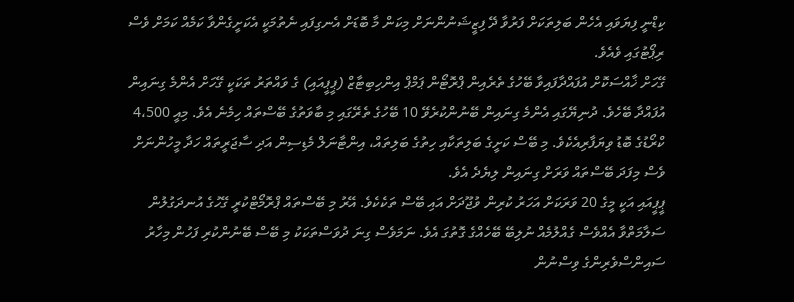ކިޑްނީ ފިޔަވައި އެހެން ބަލިތަކަށް ފަރުވާ ދޭ ފިޒީޝަނުންނަށް މިކަން މާ ބޮޑަށް އެނގިފައި ނެތުމަކީ އެކަށީގެންވާ ކަމެއް ކަމަށް ވެސް ރިޕޯޓުގައި ވެއެވެ.
ގޭހަށް ޚާއްސަކޮށް އުފައްދާފައިވާ ބޭހުގެ ތެރެއިން ޕްރޮޓޯން ޕަމްޕް އިންހިބިޓާޒް (ޕީޕީއައި) ގެ ވައްތަރު ތަކަކީ ގޭހަށް އެންމެ ގިނައިން އުފައްދާ ބޭހެވެ. ދުނިޔޭގައި އެންމެ ގިނައިން ބޭނުންކުރެވޭ 10 ބޭހުގެ ތެރޭގައި މި ބާވަތުގެ ބޭސްތައް ހިމެނެ އެވެ. މިއީ 4،500 ކްރޯޑުގެ ބޮޑު ވިޔަފާރިއެކެވެ. މި ބޭސް ކަށީގެ ބަލިތަކާއި ހިތުގެ ބަލިތައް، އިންޓާނަލް މެޑިސިން އަދި ސާޖަރީތައް ހަދާ މީހުންނަށް ވެސް މިފަދަ ބޭސްތައް ވަރަށް ގިނައިން ލިޔެދެ އެވެ.
ޕީޕީއައި އަކީ މީގެ 20 ވަރަކަށް އަހަރު ކުރިން ވުޖޫދަށް އައި ބޭސް ތަކެކެވެ. އޭރު މި ބޭސްތައް ޕްރޮމޯޓްކުރީ ގޭހުގެ އުނދަގުލުން ސަލާމަތްވާ އެއްވެސް ގެއްލުމެއް ނުލިބޭ ބޭހެއްގެ ގޮތުގަ އެވެ. ނަމަވެސް ގިނަ ދުވަސްތަކަކު މި ބޭސް ބޭނުންކުރި ފަހުން މިހާރު ސައިންސްވެރިންގެ ވިސްނުން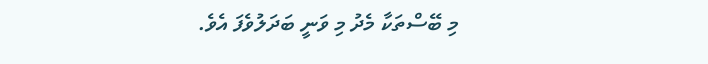މި ބޭސްތަކާ މެދު މި ވަނީ ބަދަލުވެފަ އެވެ.